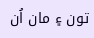تون ۽ مان اُن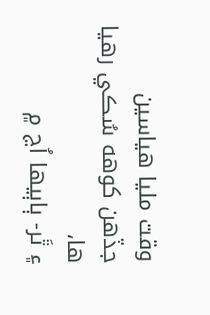وقت مليا هياسين
جڏهن کوهه سُڪي رهيا ها،
۽ ٿَر- ٻاٻيها اُڃ ۾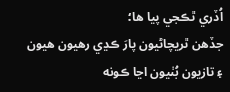اُڏري ٿڪجي پيا ها؛
جڏهن ٿريچاڻيون پارَ ڪڍي رهيون هيون
۽ تازيون بُٺيون اڃا ڪونه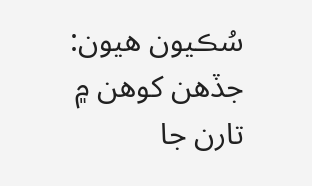سُڪيون هيون:
جڏهن کوهن ۾
تارن جا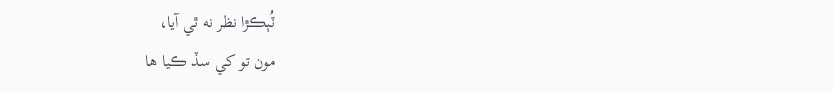ٽُٻڪڙا نظر نه ٿي آيا،
مون تو کي سڏ ڪيا ها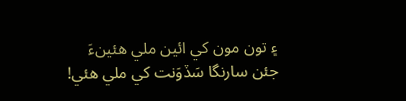۽ تون مون کي ائين ملي هئينءَ
جئن سارنگا سَڏوَنت کي ملي هئي!